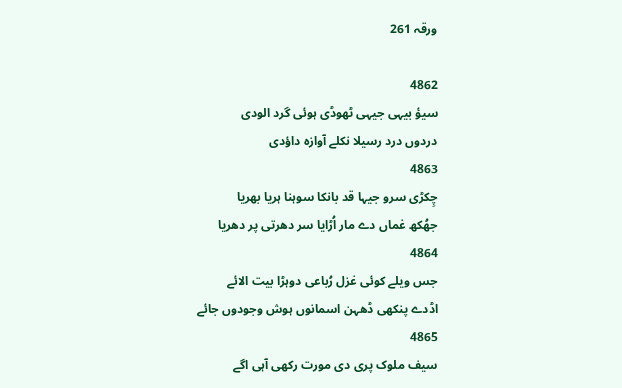ورقہ 261

4862
سیؤ بیہی جیہی ٹھوڈی ہوئی گرد الودی
دردوں درد رسیلا نکلے آوازہ داؤدی
4863
چِکڑی سرو جیہا قد بانکا سوہنا ہریا بھریا
جھُکھ غماں دے مار اُڑایا سر دھرتی پر دھریا
4864
جس ویلے کوئی غزل رُباعی دوہڑا بیت الائے
اڈدے پنکھی ڈھہن اسمانوں ہوش وجودوں جائے
4865
سیف ملوک پری دی مورت رکھی آہی اگے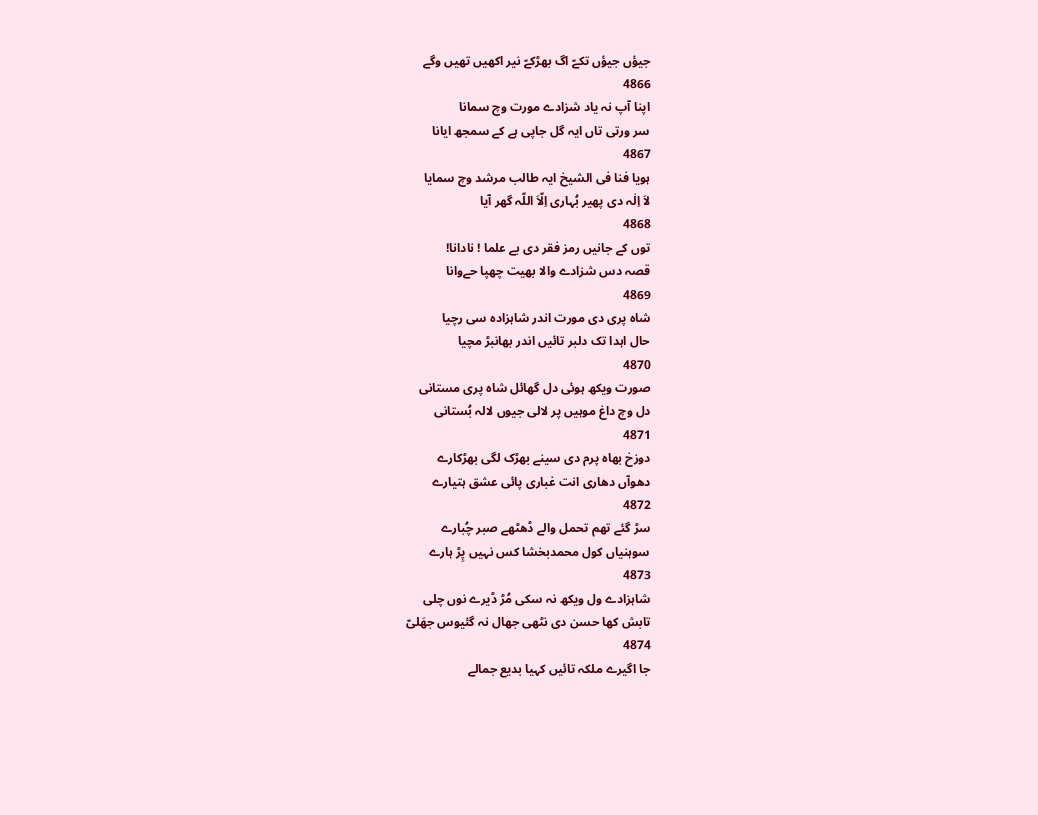جیؤں جیؤں تکےّ اگ بھڑکےّ نیر اکھیں تھیں وگے
4866
اپنا آپ نہ یاد شزادے مورت وچ سمانا
سر ورتی تاں ایہ گل جاپی ہے کے سمجھ ایانا
4867
ہویا فنا فی الشیخ ایہ طالب مرشد وچ سمایا
لاَ اِلٰہ دی پھیر بُہاری اِلّاَ اللّہ گھر آیا
4868
توں کے جانیں رمز فقر دی بے علما ! نادانا!
قصہ دس شزادے والا بھیت چھپا حےوانا
4869
شاہ پری دی مورت اندر شاہزادہ سی رچیا
حال اہدا تک دلبر تائیں اندر بھانبڑ مچیا
4870
صورت ویکھ ہوئی دل گھائل شاہ پری مستانی
دل وچ داغ موہیں پر لالی جیوں لالہ بُستانی
4871
دوزخ بھاہ پرم دی سینے بھڑک لگی بھڑکارے
دھوآں دھاری انت غباری پائی عشق ہتیارے
4872
سڑ گئے تھم تحمل والے ڈھٹھے صبر چُبارے
سوہنیاں کول محمدبخشا کس نہیں پِڑ ہارے
4873
شاہزادے ول ویکھ نہ سکی مُڑ ڈیرے نوں چلی
تابش کھا حسن دی نٹھی جھال نہ گئیوس جھَلیّ
4874
جا اگیرے ملکہ تائیں کہیا بدیع جمالے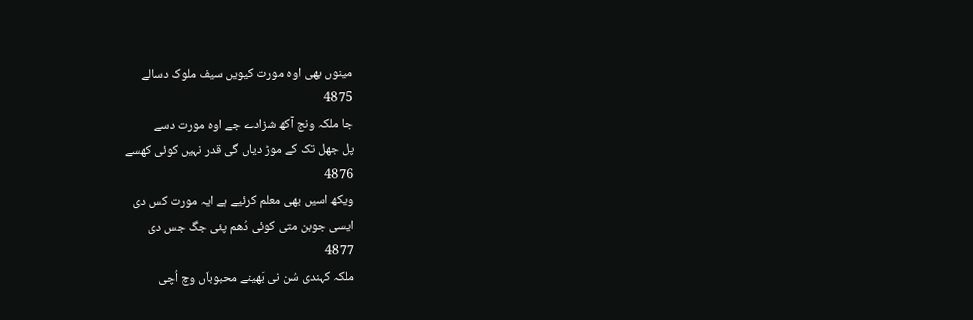مینوں بھی اوہ مورت کیویں سیف ملوک دسالے
4875
جا ملکہ ونج آکھ شزادے جے اوہ مورت دسے
پل جھل تک کے موڑ دیاں گی قدر نہیں کوئی کھسے
4876
ویکھ اسیں بھی معلم کرئیے ہے ایہ مورت کس دی
ایسی جوبن متی کوئی دُھم پئی جگ جس دی
4877
ملکہ کہندی سُن نی بَھینے محبوباّں وچ اُچی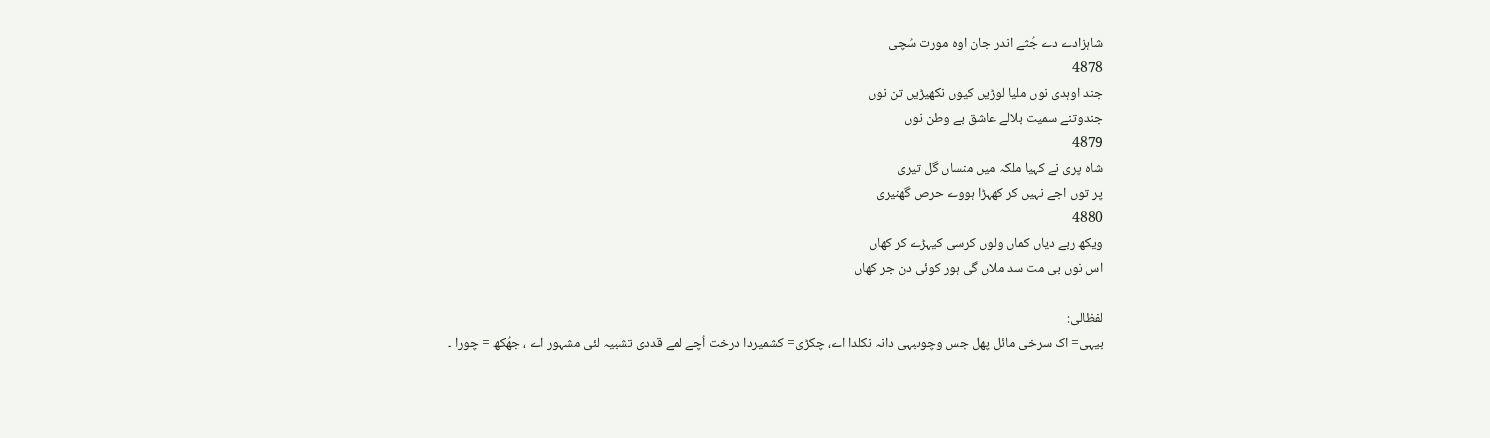شاہزادے دے جُثے اندر جان اوہ مورت سُچی
4878
جند اوہدی نوں ملیا لوڑیں کیوں نکھیڑیں تن نوں
جندوتنے سمیت بلالے عاشق بے وطن نوں
4879
شاہ پری نے کہیا ملکہ میں منساں گل تیری
پر توں اجے نہیں کر کھہڑا ہووے حرص گھنیری
4880
ویکھ ربے دیاں کماں ولوں کرسی کیہڑے کر کھاں
اس نوں بی مت سد ملاں گی ہور کوئی دن جر کھاں

لفظالی:
بیہی= اک سرخی مائل پھل جس وچوںبہی دانہ نکلدا اے، چکڑی= کشمیردا درخت اُچے لمے قددی تشبیہ لئی مشہور اے ، جھُکھ = چورا ۔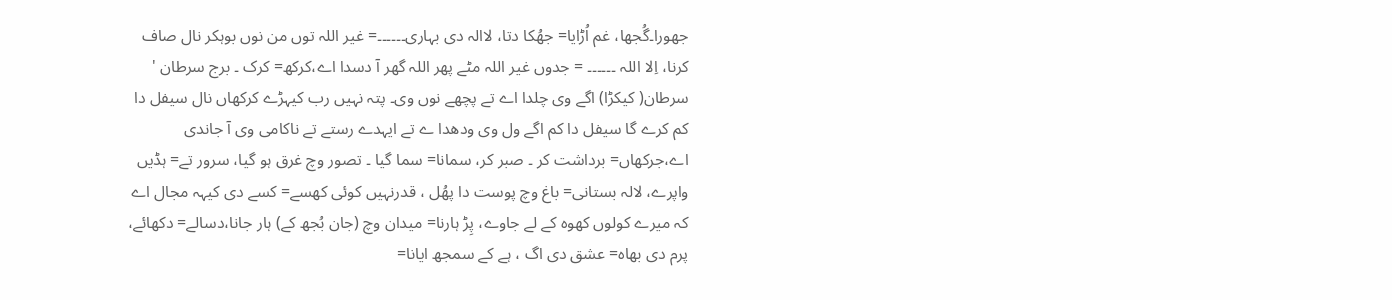جھورا۔گُجھا، غم اُڑایا= جھُکا دتا، لاالہ دی بہاری۔۔۔۔۔۔= غیر اللہ توں من نوں بوہکر نال صاف کرنا، اِلا اللہ ۔۔۔۔۔۔ = جدوں غیر اللہ مٹے پھر اللہ گھر آ دسدا اے،کرکھ= کرک ۔ برج سرطان ' سرطان( کیکڑا) اگے وی چلدا اے تے پچھے نوں وی۔ پتہ نہیں رب کیہڑے کرکھاں نال سیفل دا کم کرے گا سیفل دا کم اگے ول وی ودھدا ے تے ایہدے رستے تے ناکامی وی آ جاندی اے،جرکھاں= برداشت کر ۔ صبر کر، سمانا= سما گیا ۔ تصور وچ غرق ہو گیا، سرور تے= ہڈیں واپرے، لالہ بستانی= باغ وچ پوست دا پھُل ، قدرنہیں کوئی کھسے= کسے دی کیہہ مجال اے کہ میرے کولوں کھوہ کے لے جاوے، پِڑ ہارنا= میدان وچ (جان بُجھ کے) ہار جانا،دسالے= دکھائے، پرم دی بھاہ= عشق دی اگ ، ہے کے سمجھ ایانا=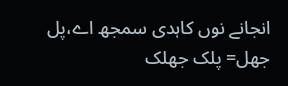انجانے نوں کاہدی سمجھ اے،پل جھل= پلک جھلک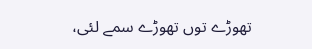تھوڑے توں تھوڑے سمے لئی،